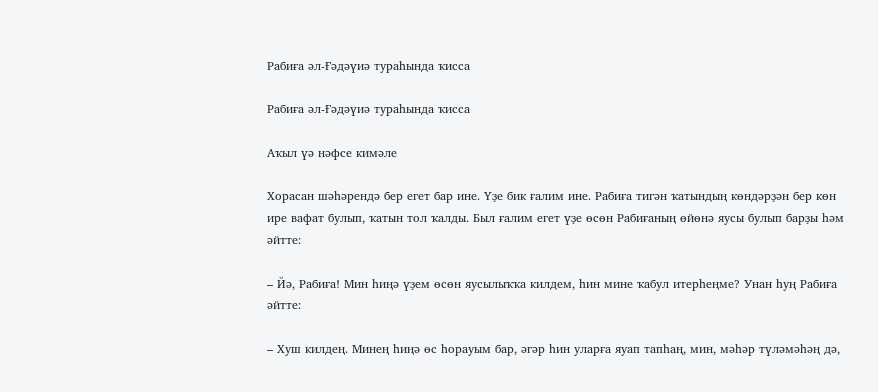Рабиға әл-Ғәдәүиә тураһында ҡисса

Рабиға әл-Ғәдәүиә тураһында ҡисса

Аҡыл үә нәфсе кимәле

Хорасан шәһәрендә бер егет бар ине. Үҙе бик ғалим ине. Рабиға тигән ҡатындың көндәрҙән бер көн ире вафат булып, ҡатын тол ҡалды. Был ғалим егет үҙе өсөн Рабиғаның өйөнә яусы булып барҙы һәм әйтте:

– Йә, Рабиға! Мин һиңә үҙем өсөн яусылыҡҡа килдем, һин мине ҡабул итерһеңме? Унан һуң Рабиға әйтте:

– Хуш килдең. Минең һиңә өс һорауым бар, әгәр һин уларға яуап тапһаң, мин, мәһәр түләмәһәң дә,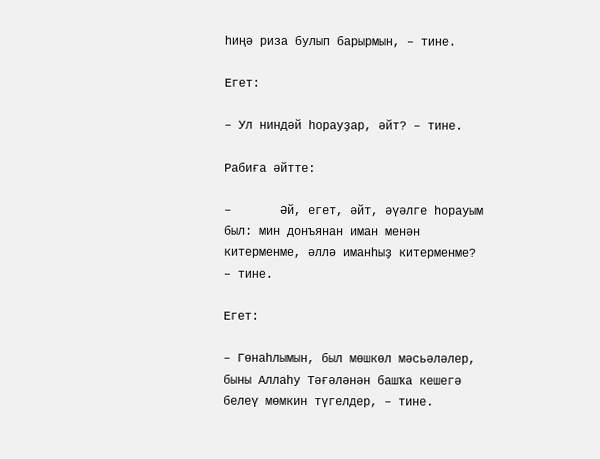һиңә риза булып барырмын, – тине.

Егет:

– Ул ниндәй һорауҙар, әйт? – тине.

Рабиға әйтте:

–       Әй, егет, әйт, әүәлге һорауым был: мин донъянан иман менән китерменме, әллә иманһыҙ китерменме? – тине.

Егет:

– Гөнаһлымын, был мөшкөл мәсьәләлер, быны Аллаһу Тәғәләнән башҡа кешегә белеү мөмкин түгелдер, – тине.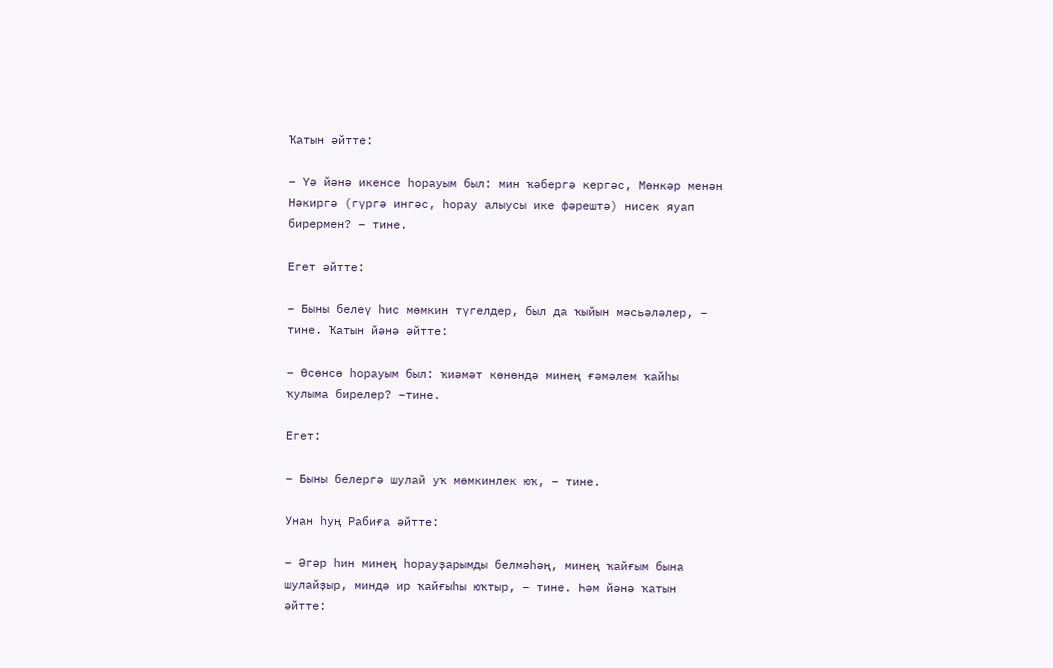Ҡатын әйтте:

– Үә йәнә икенсе һорауым был: мин ҡәбергә кергәс, Мөнкәр менән Нәкиргә (гүргә ингәс, һорау алыусы ике фәрештә) нисек яуап бирермен? – тине.

Егет әйтте:

– Быны белеү һис мөмкин түгелдер, был да ҡыйын мәсьәләлер, – тине. Ҡатын йәнә әйтте:

– Өсөнсө һорауым был: ҡиәмәт көнөндә минең ғәмәлем ҡайһы ҡулыма бирелер? –тине.

Егет:

– Быны белергә шулай уҡ мөмкинлек юҡ, – тине.

Унан һуң Рабиға әйтте:

– Әгәр һин минең һорауҙарымды белмәһәң, минең ҡайғым бына шулайҙыр, миндә ир ҡайғыһы юҡтыр, – тине. Һәм йәнә ҡатын әйтте: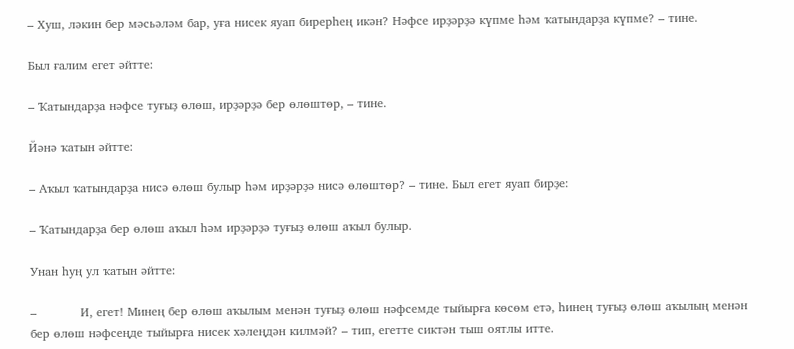– Хуш, ләкин бер мәсьәләм бар, уға нисек яуап бирерһең икән? Нәфсе ирҙәрҙә күпме һәм ҡатындарҙа күпме? – тине.

Был ғалим егет әйтте:

– Ҡатындарҙа нәфсе туғыҙ өлөш, ирҙәрҙә бер өлөштөр, – тине.

Йәнә ҡатын әйтте:

– Аҡыл ҡатындарҙа нисә өлөш булыр һәм ирҙәрҙә нисә өлөштөр? – тине. Был егет яуап бирҙе:

– Ҡатындарҙа бер өлөш аҡыл һәм ирҙәрҙә туғыҙ өлөш аҡыл булыр.

Унан һуң ул ҡатын әйтте:

–           И, егет! Минең бер өлөш аҡылым менән туғыҙ өлөш нәфсемде тыйырға көсөм етә, һинең туғыҙ өлөш аҡылың менән бер өлөш нәфсеңде тыйырға нисек хәлеңдән килмәй? – тип, егетте сиктән тыш оятлы итте.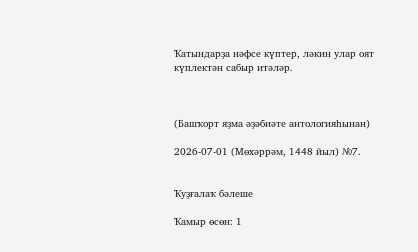Ҡатындарҙа нәфсе күптер, ләкин улар оят күплектән сабыр итәләр.



(Башҡорт яҙма әҙәбиәте антологияһынан)

2026-07-01 (Мөхәррәм, 1448 йыл) №7.


Ҡуҙғалаҡ бәлеше

Ҡамыр өсөн: 1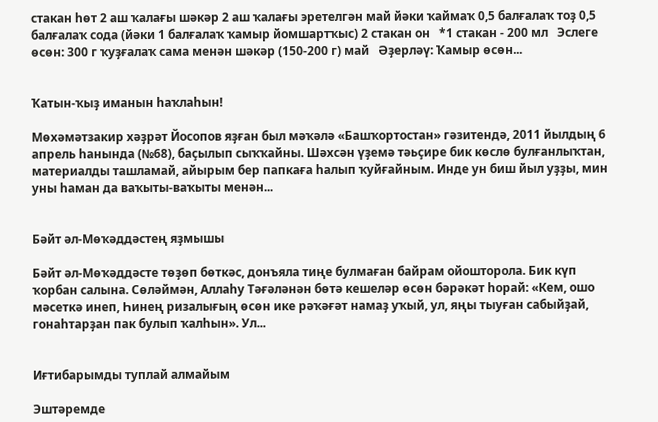стакан һөт 2 аш ҡалағы шәкәр 2 аш ҡалағы эретелгән май йәки ҡаймаҡ 0,5 балғалаҡ тоҙ 0,5 балғалаҡ сода (йәки 1 балғалаҡ ҡамыр йомшартҡыс) 2 стакан он   *1 стакан - 200 мл   Эслеге өсөн: 300 г ҡуҙғалаҡ сама менән шәкәр (150-200 г) май   Әҙерләү: Ҡамыр өсөн...


Ҡатын-ҡыҙ иманын һаҡлаһын!

Мөхәмәтзакир хәҙрәт Йосопов яҙған был мәҡәлә «Башҡортостан» гәзитендә, 2011 йылдың 6 апрель һанында (№68), баҫылып сыҡҡайны. Шәхсән үҙемә тәьҫире бик көслө булғанлыҡтан, материалды ташламай, айырым бер папкаға һалып ҡуйғайным. Инде ун биш йыл уҙҙы, мин уны һаман да ваҡыты-ваҡыты менән...


Бәйт әл-Мөҡәддәстең яҙмышы

Бәйт әл-Мөҡәддәсте төҙөп бөткәс, донъяла тиңе булмаған байрам ойошторола. Бик күп ҡорбан салына. Сөләймән, Аллаһу Тәғәләнән бөтә кешеләр өсөн бәрәкәт һорай: «Кем, ошо мәсеткә инеп, Һинең ризалығың өсөн ике рәҡәғәт намаҙ уҡый, ул, яңы тыуған сабыйҙай, гонаһтарҙан пак булып ҡалһын». Ул...


Иғтибарымды туплай алмайым

Эштәремде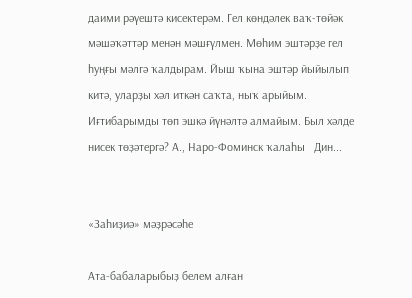даими рәүештә кисектерәм. Гел көндәлек ваҡ-төйәк мәшәҡәттәр менән мәшғүлмен. Мөһим эштәрҙе гел һуңғы мәлгә ҡалдырам. Йыш ҡына эштәр йыйылып китә, уларҙы хәл иткән саҡта, ныҡ арыйым. Иғтибарымды төп эшкә йүнәлтә алмайым. Был хәлде нисек төҙәтергә? А., Наро-Фоминск ҡалаһы   Дин...


«Заһиҙиә» мәҙрәсәһе

Ата-бабаларыбыҙ белем алған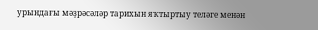урындағы мәҙрәсәләр тарихын яҡтыртыу теләге менән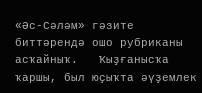«Әс-Сәләм» гәзите биттәрендә ошо рубриканы асҡайныҡ.   Ҡыҙғанысҡа ҡаршы, был юҫыҡта әүҙемлек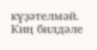күҙәтелмәй. Киң билдәле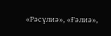«Рәсүлиә», «Ғәлиә»,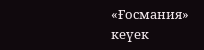«Ғосмания» кеүек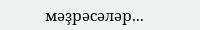мәҙрәсәләр...